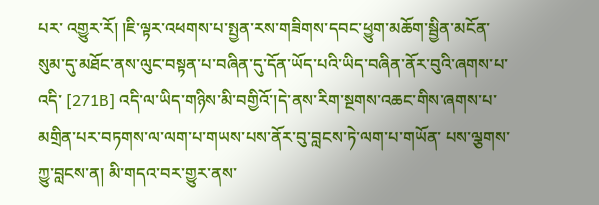པར་ འགྱུར་རོ། །ཇི་ལྟར་འཕགས་པ་སྤྱན་རས་གཟིགས་དབང་ཕྱུག་མཆོག་སྦྱིན་མངོན་སུམ་དུ་མཐོང་ནས་ལུང་བསྟན་པ་བཞིན་དུ་དོན་ཡོད་པའི་ཡིད་བཞིན་ནོར་བུའི་ཞགས་པ་འདི་ [271B] འདི་ལ་ཡིད་གཉིས་མི་བགྱིའོ་།དེ་ནས་རིག་སྔགས་འཆང་གིས་ཞགས་པ་མགྲིན་པར་བཏགས་ལ་ལག་པ་གཡས་པས་ནོར་བུ་བླངས་ཏེ་ལག་པ་གཡོན་ པས་ལྕགས་ཀྱུ་བླངས་ན། མི་གདའ་བར་གྱུར་ནས་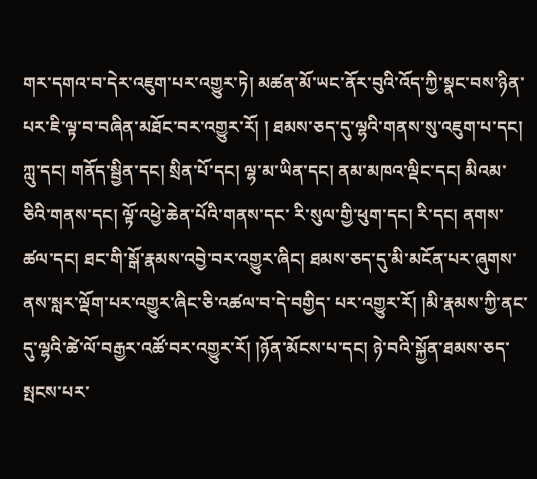གར་དགའ་བ་དེར་འཇུག་པར་འགྱུར་ཏེ། མཚན་མོ་ཡང་ནོར་བུའི་འོད་ཀྱི་སྣང་བས་ཉིན་པར་ཇི་ལྟ་བ་བཞིན་མཐོང་བར་འགྱུར་རོ། ། ཐམས་ཅད་དུ་ལྷའི་གནས་སུ་འཇུག་པ་དང། ཀླུ་དང། གནོད་སྦྱིན་དང། སྲིན་པོ་དང། ལྷ་མ་ཡིན་དང། ནམ་མཁའ་ལྡིང་དང། མིའམ་ཅིའི་གནས་དང། ལྟོ་འཕྱེ་ཆེན་པོའི་གནས་དང་ རི་སུལ་གྱི་ཕུག་དང། རི་དང། ནགས་ཚལ་དང། ཐང་གི་སྒོ་རྣམས་འབྱེ་བར་འགྱུར་ཞིང། ཐམས་ཅད་དུ་མི་མངོན་པར་ཞུགས་ནས་སླར་ལྡོག་པར་འགྱུར་ཞིང་ཅི་འཚལ་བ་དེ་བགྱིད་ པར་འགྱུར་རོ། །མི་རྣམས་ཀྱི་ནང་དུ་ལྷའི་ཚེ་ལོ་བརྒྱར་འཚོ་བར་འགྱུར་རོ། །ཉོན་མོངས་པ་དང། ཉེ་བའི་སྐྱོན་ཐམས་ཅད་སྤངས་པར་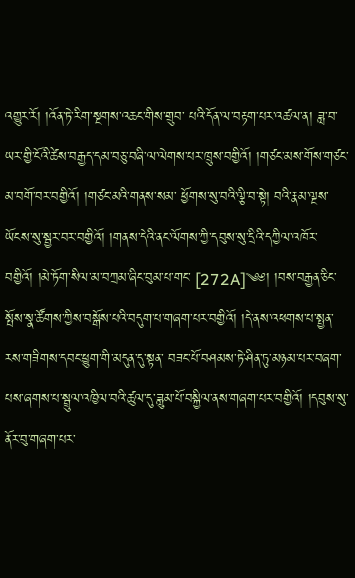འགྱུར་རོ། །འོན་ཏེ་རིག་སྔགས་འཆང་གིས་གྲུབ་ པའི་དོན་ལ་བརྟག་པར་འཚལ་ན། ཟླ་བ་ཡར་གྱི་ངོའི་ཚེས་བརྒྱད་དམ་བཅུ་བཞི་ལ་ལེགས་པར་ཁྲུས་བགྱིའོ། །གཙང་མས་གོས་གཙང་མ་བགོ་བར་བགྱིའོ། །གཙང་མའི་གནས་སམ་ ཕྱོགས་སུ་བའི་ལྕི་བ་སྟེ། བའི་རྣམ་ལྔས་ཡོངས་སུ་སྦྱར་བར་བགྱིའོ། །གནས་དེའི་ནང་ལོགས་ཀྱི་དབུས་སུ་དྲིའི་དཀྱིལ་འཁོར་བགྱིའོ། །མེ་ཏོག་སིལ་མ་བཀྲམ་ཞིང་བུམ་པ་གང་ [272A]༄༅། །བས་བརྒྱན་ཅིང་སྤོས་སྣ་ཚོགས་ཀྱིས་བསྒོས་པའི་བདུག་པ་གཞག་པར་བགྱིའོ། །དེ་ནས་འཕགས་པ་སྤྱན་རས་གཟིགས་དབང་ཕྱུག་གི་མདུན་དུ་སྟན་ བཟང་པོ་བཤམས་ཏེ་ཤིན་ཏུ་མཉམ་པར་བཞག་པས་ཞགས་པ་སྦྲུལ་འཁྱིལ་བའི་ཚུལ་དུ་ཟླུམ་པོ་བསྐྱིལ་ནས་གཞག་པར་བགྱིའོ། །དབུས་སུ་ནོར་བུ་གཞག་པར་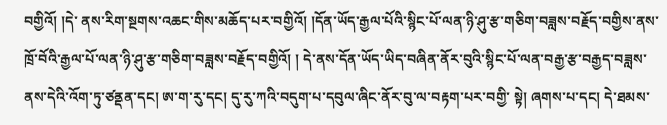བགྱིའོ། །དེ་ ནས་རིག་སྔགས་འཆང་གིས་མཆོད་པར་བགྱིའོ། །དོན་ཡོད་རྒྱལ་པོའི་སྙིང་པོ་ལན་ཉི་ཤུ་རྩ་གཅིག་བཟླས་བརྗོད་བགྱིས་ནས་ཁྲོ་བོའི་རྒྱལ་པོ་ལན་ཉི་ཤུ་རྩ་གཅིག་བཟླས་བརྗོད་བགྱིའོ། ། དེ་ནས་དོན་ཡོད་ཡིད་བཞིན་ནོར་བུའི་སྙིང་པོ་ལན་བརྒྱ་རྩ་བརྒྱད་བཟླས་ནས་དེའི་འོག་ཏུ་ཙནྡན་དང། ཨ་ག་རུ་དང། དུ་རུ་ཀའི་བདུག་པ་དབུལ་ཞིང་ནོར་བུ་ལ་བརྟག་པར་བགྱི་ སྟེ། ཞགས་པ་དང། དེ་ཐམས་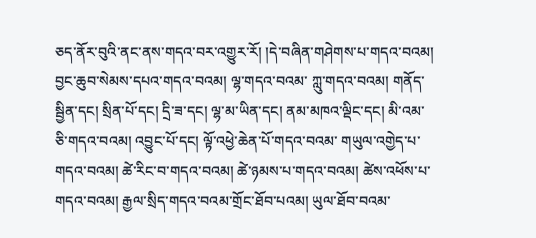ཅད་ནོར་བུའི་ནང་ནས་གདའ་བར་འགྱུར་རོ། །དེ་བཞིན་གཤེགས་པ་གདའ་བའམ། བྱང་ཆུབ་སེམས་དཔའ་གདའ་བའམ། ལྷ་གདའ་བའམ་ ཀླུ་གདའ་བའམ། གནོད་སྦྱིན་དང། སྲིན་པོ་དང། དྲི་ཟ་དང། ལྷ་མ་ཡིན་དང། ནམ་མཁའ་ལྡིང་དང། མི་འམ་ཅི་གདའ་བའམ། འབྱུང་པོ་དང། ལྟོ་འཕྱེ་ཆེན་པོ་གདའ་བའམ་ གཡུལ་འགྱེད་པ་གདའ་བའམ། ཚེ་རིང་བ་གདའ་བའམ། ཚེ་ཉམས་པ་གདའ་བའམ། ཚེས་འཕོས་པ་གདའ་བའམ། རྒྱལ་སྲིད་གདའ་བའམ་གྲོང་ཐོབ་པའམ། ཡུལ་ཐོབ་བའམ་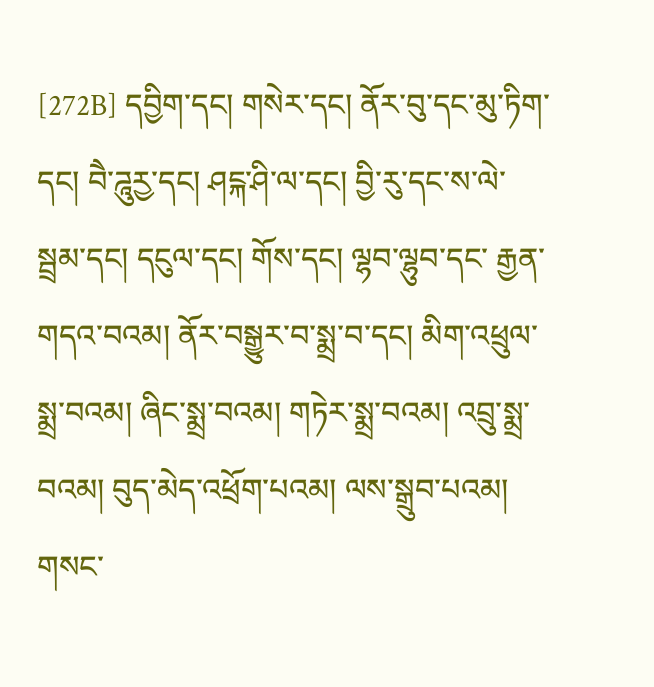[272B] དབྱིག་དང། གསེར་དང། ནོར་བུ་དང་མུ་ཏིག་དང། བཻ་ཌཱུརྱ་དང། ཤངྐ་ཤི་ལ་དང། བྱི་རུ་དང་ས་ལེ་སྦྲམ་དང། དངུལ་དང། གོས་དང། ལྷབ་ལྷུབ་དང་ རྒྱན་གདའ་བའམ། ནོར་བསྒྱུར་བ་སྨྲ་བ་དང། མིག་འཕྲུལ་སྨྲ་བའམ། ཞིང་སྨྲ་བའམ། གཏེར་སྨྲ་བའམ། འབྲུ་སྨྲ་བའམ། བུད་མེད་འཕྲོག་པའམ། ལས་སྒྲུབ་པའམ། གསང་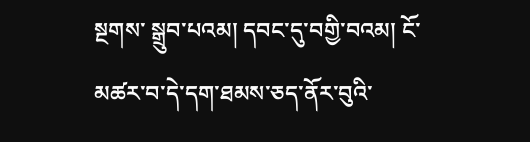སྔགས་ སྒྲུབ་པའམ། དབང་དུ་བགྱི་བའམ། ངོ་མཚར་བ་དེ་དག་ཐམས་ཅད་ནོར་བུའི་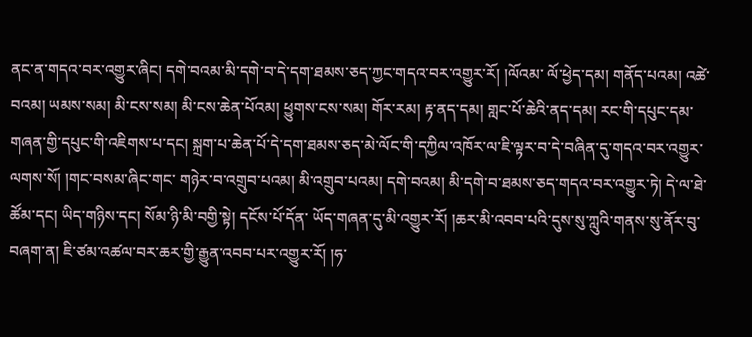ནང་ན་གདའ་བར་འགྱུར་ཞིང། དགེ་བའམ་མི་དགེ་བ་དེ་དག་ཐམས་ཅད་ཀྱང་གདའ་བར་འགྱུར་རོ། །ལོའམ་ ལོ་ཕྱེད་དམ། གནོད་པའམ། འཚེ་བའམ། ཡམས་སམ། མི་ངས་སམ། མི་ངས་ཆེན་པོའམ། ཕྱུགས་ངས་སམ། གོར་རམ། རྟ་ནད་དམ། གླང་པོ་ཆེའི་ནད་དམ། རང་གི་དཔུང་དམ་ གཞན་གྱི་དཔུང་གི་འཇིགས་པ་དང། སྐྲག་པ་ཆེན་པོ་དེ་དག་ཐམས་ཅད་མེ་ལོང་གི་དཀྱིལ་འཁོར་ལ་ཇི་ལྟར་བ་དེ་བཞིན་དུ་གདའ་བར་འགྱུར་ལགས་སོ། །གང་བསམ་ཞིང་གང་ གཉེར་བ་འགྲུབ་པའམ། མི་འགྲུབ་པའམ། དགེ་བའམ། མི་དགེ་བ་ཐམས་ཅད་གདའ་བར་འགྱུར་ཏེ། དེ་ལ་ཐེ་ཚོམ་དང། ཡིད་གཉིས་དང། སོམ་ཉི་མི་བགྱི་སྟེ། དངོས་པོ་དོན་ ཡོད་གཞན་དུ་མི་འགྱུར་རོ། །ཆར་མི་འབབ་པའི་དུས་སུ་ཀླུའི་གནས་སུ་ནོར་བུ་བཞག་ན། ཇི་ཙམ་འཚལ་བར་ཆར་གྱི་རྒྱུན་འབབ་པར་འགྱུར་རོ། །ཧ་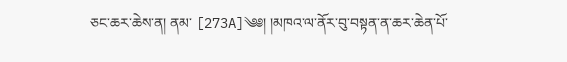ཅང་ཆར་ཆེས་ན། ནམ་ [273A]༄༅། །མཁའ་ལ་ནོར་བུ་བསྟན་ན་ཆར་ཆེན་པོ་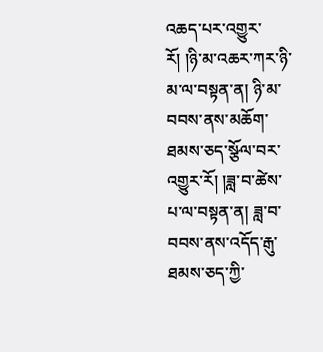འཆད་པར་འགྱུར་རོ། །ཉི་མ་འཆར་ཀར་ཉི་མ་ལ་བསྟན་ན། ཉི་མ་བབས་ནས་མཆོག་ཐམས་ཅད་སྩོལ་བར་ འགྱུར་རོ། །ཟླ་བ་ཚེས་པ་ལ་བསྟན་ན། ཟླ་བ་བབས་ནས་འདོད་རྒུ་ཐམས་ཅད་ཀྱི་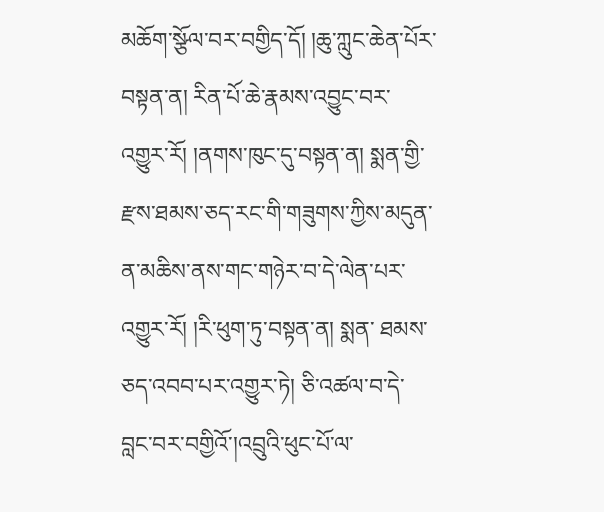མཆོག་སྩོལ་བར་བགྱིད་དོ། །ཆུ་ཀླུང་ཆེན་པོར་བསྟན་ན། རིན་པོ་ཆེ་རྣམས་འབྱུང་བར་ འགྱུར་རོ། །ནགས་ཁུང་དུ་བསྟན་ན། སྨན་གྱི་རྫས་ཐམས་ཅད་རང་གི་གཟུགས་ཀྱིས་མདུན་ན་མཆིས་ནས་གང་གཉེར་བ་དེ་ལེན་པར་འགྱུར་རོ། །རི་ཕུག་ཏུ་བསྟན་ན། སྨན་ ཐམས་ཅད་འབབ་པར་འགྱུར་ཏེ། ཅི་འཚལ་བ་དེ་བླང་བར་བགྱིའོ་།འབྲུའི་ཕུང་པོ་ལ་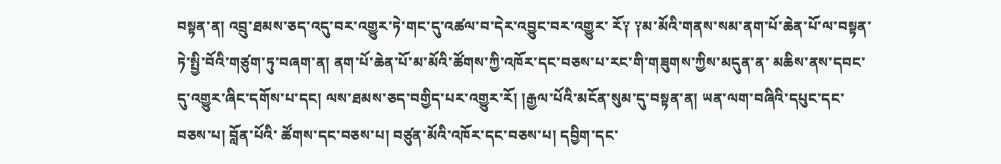བསྟན་ན། འབྲུ་ཐམས་ཅད་འདུ་བར་འགྱུར་ཏེ་གང་དུ་འཚལ་བ་དེར་འབྱུང་བར་འགྱུར་ རོ༑ ༑མ་མོའི་གནས་སམ་ནག་པོ་ཆེན་པོ་ལ་བསྟན་ཏེ་སྤྱི་བོའི་གཙུག་ཏུ་བཞག་ན། ནག་པོ་ཆེན་པོ་མ་མོའི་ཚོགས་ཀྱི་འཁོར་དང་བཅས་པ་རང་གི་གཟུགས་ཀྱིས་མདུན་ན་ མཆིས་ནས་དབང་དུ་འགྱུར་ཞིང་དགོས་པ་དང། ལས་ཐམས་ཅད་བགྱིད་པར་འགྱུར་རོ། །རྒྱལ་པོའི་མངོན་སུམ་དུ་བསྟན་ན། ཡན་ལག་བཞིའི་དཔུང་དང་བཅས་པ། བློན་པོའི་ ཚོགས་དང་བཅས་པ། བཙུན་མོའི་འཁོར་དང་བཅས་པ། དབྱིག་དང་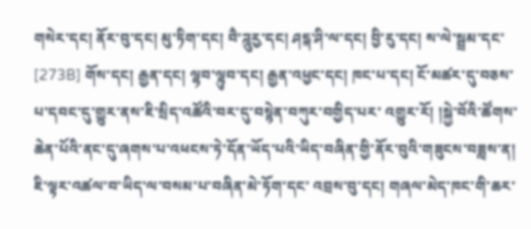གསེར་དང། ནོར་བུ་དང། མུ་ཏིག་དང། བཻ་ཌཱུརྱ་དང། ཤངྐ་ཤི་ལ་དང། བྱི་རུ་དང། ས་ལེ་སྦྲམ་དང་ [273B] གོས་དང། རྒྱན་དང། ལྷབ་ལྷུབ་དང། རྒྱན་འཕྱང་དང། ཁང་པ་དང། ངོ་མཚར་དུ་བཅས་པ་དབང་དུ་གྱུར་ནས་ཇི་སྲིད་འཚོའི་བར་དུ་བསྙེན་བཀུར་བགྱིད་པར་ འགྱུར་རོ། །སྐྱེ་བོའི་ཚོགས་ཆེན་པོའི་ནང་དུ་ཞགས་པ་འཕངས་ཏེ་དོན་ཡོད་པའི་ཡིད་བཞིན་གྱི་ནོར་བུའི་གཟུངས་བཟླས་ན། ཇི་ལྟར་འཚལ་བ་ཡིད་ལ་བསམ་པ་བཞིན་མེ་ཏོག་དང་ འབྲས་བུ་དང། གཞལ་མེད་ཁང་གི་ཆར་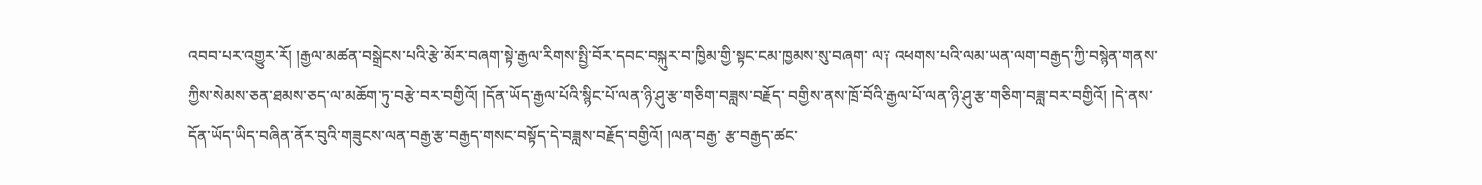འབབ་པར་འགྱུར་རོ། །རྒྱལ་མཚན་བསྒྲེངས་པའི་རྩེ་མོར་བཞག་སྟེ་རྒྱལ་རིགས་སྤྱི་བོར་དབང་བསྐུར་བ་ཁྱིམ་གྱི་སྟང་ངམ་ཁྱམས་སུ་བཞག་ ལ༑ འཕགས་པའི་ལམ་ཡན་ལག་བརྒྱད་ཀྱི་བསྙེན་གནས་ཀྱིས་སེམས་ཅན་ཐམས་ཅད་ལ་མཆོག་ཏུ་བརྩེ་བར་བགྱིའོ། །དོན་ཡོད་རྒྱལ་པོའི་སྙིང་པོ་ལན་ཉི་ཤུ་རྩ་གཅིག་བཟླས་བརྗོད་ བགྱིས་ནས་ཁྲོ་བོའི་རྒྱལ་པོ་ལན་ཉི་ཤུ་རྩ་གཅིག་བཟླ་བར་བགྱིའོ། །དེ་ནས་དོན་ཡོད་ཡིད་བཞིན་ནོར་བུའི་གཟུངས་ལན་བརྒྱ་རྩ་བརྒྱད་གསང་བསྟོད་དེ་བཟླས་བརྗོད་བགྱིའོ། །ལན་བརྒྱ་ རྩ་བརྒྱད་ཚང་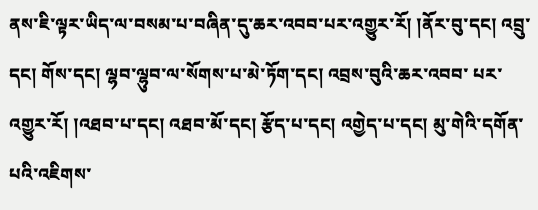ནས་ཇི་ལྟར་ཡིད་ལ་བསམ་པ་བཞིན་དུ་ཆར་འབབ་པར་འགྱུར་རོ། །ནོར་བུ་དང། འབྲུ་དང། གོས་དང། ལྷབ་ལྷུབ་ལ་སོགས་པ་མེ་ཏོག་དང། འབྲས་བུའི་ཆར་འབབ་ པར་འགྱུར་རོ། །འཐབ་པ་དང། འཐབ་མོ་དང། རྩོད་པ་དང། འགྱེད་པ་དང། མུ་གེའི་དགོན་པའི་འཇིགས་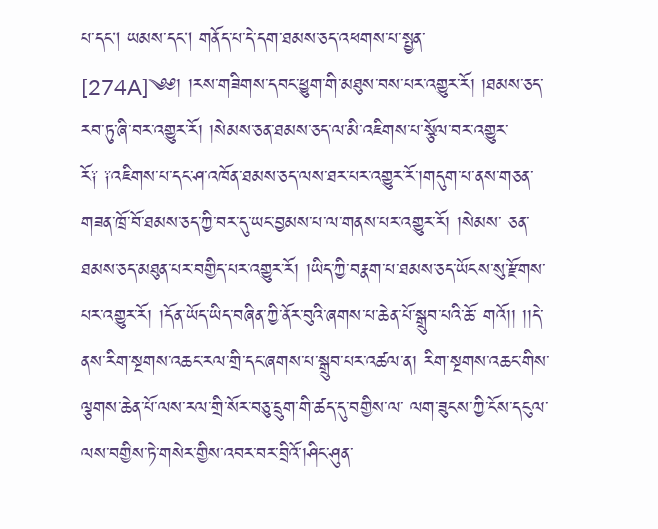པ་དང། ཡམས་དང། གནོད་པ་དེ་དག་ཐམས་ཅད་འཕགས་པ་སྤྱན་ [274A]༄༅། །རས་གཟིགས་དབང་ཕྱུག་གི་མཐུས་བས་པར་འགྱུར་རོ། །ཐམས་ཅད་རབ་ཏུ་ཞི་བར་འགྱུར་རོ། །སེམས་ཅན་ཐམས་ཅད་ལ་མི་འཇིགས་པ་སྩོལ་བར་འགྱུར་ རོ༑ ༑འཇིགས་པ་དང་ཤ་འཁོན་ཐམས་ཅད་ལས་ཐར་པར་འགྱུར་རོ་།གདུག་པ་ནས་གཅན་གཟན་ཁྲོ་བོ་ཐམས་ཅད་ཀྱི་བར་དུ་ཡང་བྱམས་པ་ལ་གནས་པར་འགྱུར་རོ། །སེམས་ ཅན་ཐམས་ཅད་མཐུན་པར་བགྱིད་པར་འགྱུར་རོ། །ཡིད་ཀྱི་བརྣག་པ་ཐམས་ཅད་ཡོངས་སུ་རྫོགས་པར་འགྱུར་རོ། །དོན་ཡོད་ཡིད་བཞིན་ཀྱི་ནོར་བུའི་ཞགས་པ་ཆེན་པོ་སྒྲུབ་པའི་ཆོ་ གའོ།། །།དེ་ནས་རིག་སྔགས་འཆང་རལ་གྲི་དང་ཞགས་པ་སྒྲུབ་པར་འཚལ་ན། རིག་སྔགས་འཆང་གིས་ལྕགས་ཆེན་པོ་ལས་རལ་གྲི་སོར་བཅུ་དྲུག་གི་ཚད་དུ་བགྱིས་ལ་ ལག་ཟུངས་ཀྱི་ངོས་དངུལ་ལས་བགྱིས་ཏེ་གསེར་གྱིས་འབར་བར་བྲིའོ་།ཤིང་ཤུན་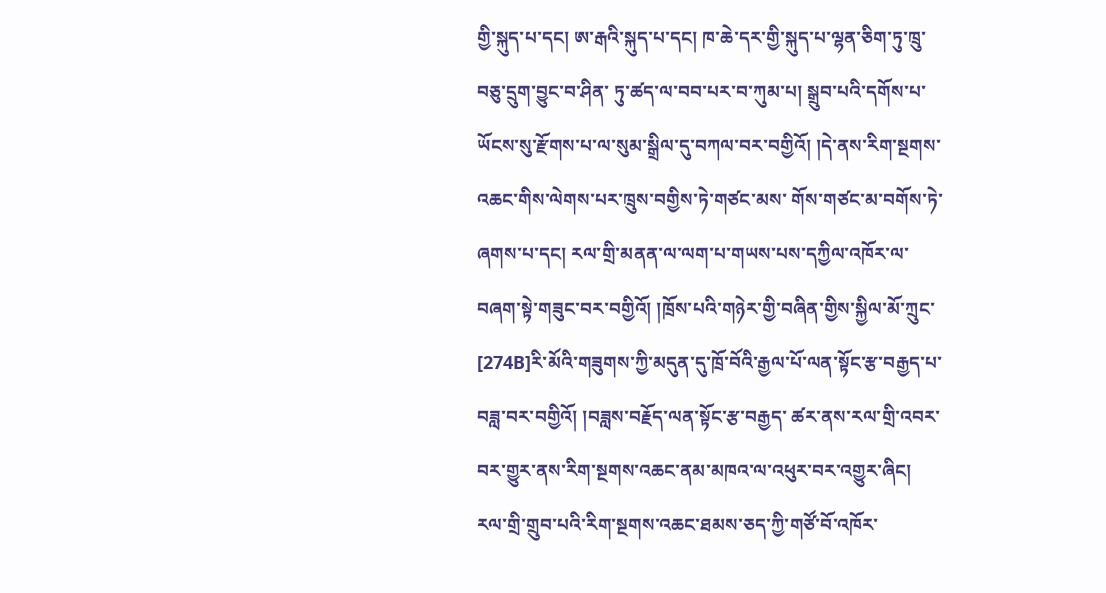གྱི་སྐུད་པ་དང། ཨ་རྒའི་སྐུད་པ་དང། ཁ་ཆེ་དར་གྱི་སྐུད་པ་ལྷན་ཅིག་ཏུ་ཁྲུ་བཅུ་དྲུག་བྱུང་བ་ཤིན་ ཏུ་ཚད་ལ་བབ་པར་བ་ཀུམ་པ། སྒྲུབ་པའི་དགོས་པ་ཡོངས་སུ་རྫོགས་པ་ལ་སུམ་སྒྲིལ་དུ་བཀལ་བར་བགྱིའོ། །དེ་ནས་རིག་སྔགས་འཆང་གིས་ལེགས་པར་ཁྲུས་བགྱིས་ཏེ་གཙང་མས་ གོས་གཙང་མ་བགོས་ཏེ་ཞགས་པ་དང། རལ་གྲི་མནན་ལ་ལག་པ་གཡས་པས་དཀྱིལ་འཁོར་ལ་བཞག་སྟེ་གཟུང་བར་བགྱིའོ། །ཁྲོས་པའི་གཉེར་གྱི་བཞིན་གྱིས་སྐྱིལ་མོ་ཀྲུང་ [274B]རི་མོའི་གཟུགས་ཀྱི་མདུན་དུ་ཁྲོ་བོའི་རྒྱལ་པོ་ལན་སྟོང་རྩ་བརྒྱད་པ་བཟླ་བར་བགྱིའོ། །བཟླས་བརྗོད་ལན་སྟོང་རྩ་བརྒྱད་ ཚར་ནས་རལ་གྲི་འབར་བར་གྱུར་ནས་རིག་སྔགས་འཆང་ནམ་མཁའ་ལ་འཕུར་བར་འགྱུར་ཞིང། རལ་གྲི་གྲུབ་པའི་རིག་སྔགས་འཆང་ཐམས་ཅད་ཀྱི་གཙོ་བོ་འཁོར་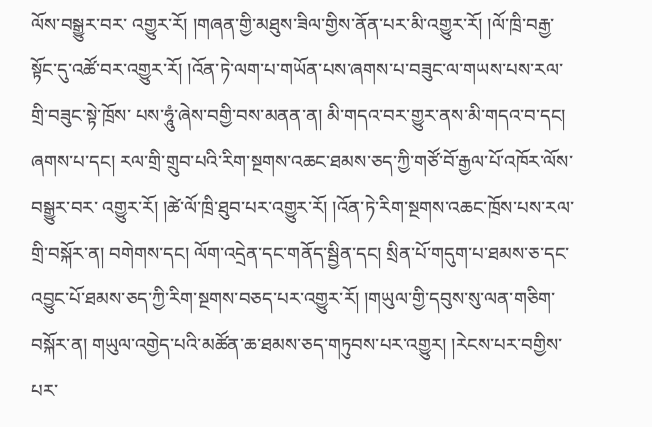ལོས་བསྒྱུར་བར་ འགྱུར་རོ། །གཞན་གྱི་མཐུས་ཟིལ་གྱིས་ནོན་པར་མི་འགྱུར་རོ། །ལོ་ཁྲི་བརྒྱ་སྟོང་དུ་འཚོ་བར་འགྱུར་རོ། །འོན་ཏེ་ལག་པ་གཡོན་པས་ཞགས་པ་བཟུང་ལ་གཡས་པས་རལ་གྲི་བཟུང་སྟེ་ཁྲོས་ པས་ཧཱུཾ་ཞེས་བགྱི་བས་མནན་ན། མི་གདའ་བར་གྱུར་ནས་མི་གདའ་བ་དང། ཞགས་པ་དང། རལ་གྲི་གྲུབ་པའི་རིག་སྔགས་འཆང་ཐམས་ཅད་ཀྱི་གཙོ་བོ་རྒྱལ་པོ་འཁོར་ལོས་བསྒྱུར་བར་ འགྱུར་རོ། །ཚེ་ལོ་ཁྲི་ཐུབ་པར་འགྱུར་རོ། །འོན་ཏེ་རིག་སྔགས་འཆང་ཁྲོས་པས་རལ་གྲི་བསྐོར་ན། བགེགས་དང། ལོག་འདྲེན་དང་གནོད་སྦྱིན་དང། སྲིན་པོ་གདུག་པ་ཐམས་ཅ་དང་ འབྱུང་པོ་ཐམས་ཅད་ཀྱི་རིག་སྔགས་བཅད་པར་འགྱུར་རོ། །གཡུལ་གྱི་དབུས་སུ་ལན་གཅིག་བསྐོར་ན། གཡུལ་འགྱེད་པའི་མཚོན་ཆ་ཐམས་ཅད་གཏུབས་པར་འགྱུར། །རེངས་པར་བགྱིས་ པར་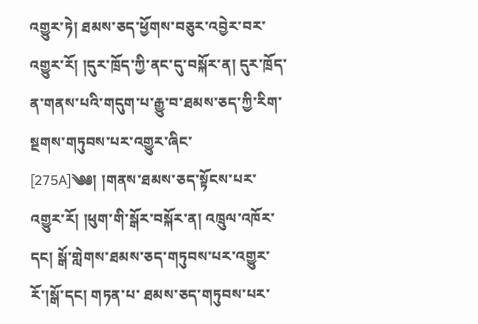འགྱུར་ཏེ། ཐམས་ཅད་ཕྱོགས་བཅུར་འབྱེར་བར་འགྱུར་རོ། །དུར་ཁྲོད་ཀྱི་ནང་དུ་བསྐོར་ན། དུར་ཁྲོད་ན་གནས་པའི་གདུག་པ་རྒྱུ་བ་ཐམས་ཅད་ཀྱི་རིག་སྔགས་གཏུབས་པར་འགྱུར་ཞིང་ [275A]༄༅། །གནས་ཐམས་ཅད་སྟོངས་པར་འགྱུར་རོ། །ཕུག་གི་སྒོར་བསྐོར་ན། འཁྲུལ་འཁོར་དང། སྒོ་གླེགས་ཐམས་ཅད་གཏུབས་པར་འགྱུར་རོ་།སྒོ་དང། གཏན་པ་ ཐམས་ཅད་གཏུབས་པར་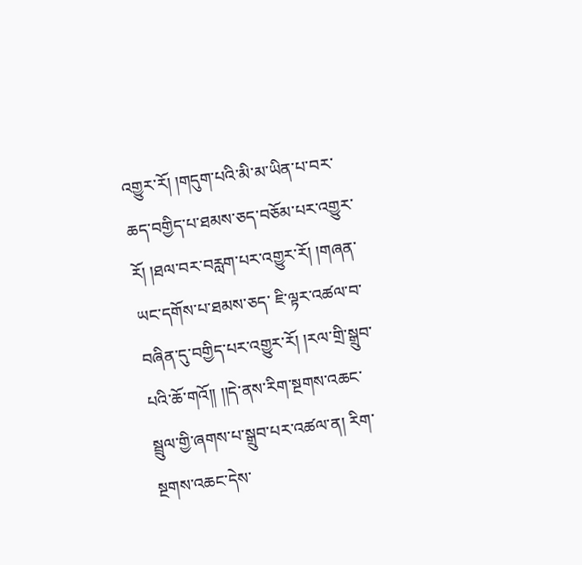འགྱུར་རོ། །གདུག་པའི་མི་མ་ཡིན་པ་བར་ཆད་བགྱིད་པ་ཐམས་ཅད་བཅོམ་པར་འགྱུར་རོ། །ཐལ་བར་བརླག་པར་འགྱུར་རོ། །གཞན་ཡང་དགོས་པ་ཐམས་ཅད་ ཇི་ལྟར་འཚལ་བ་བཞིན་དུ་བགྱིད་པར་འགྱུར་རོ། །རལ་གྲི་སྒྲུབ་པའི་ཆོ་གའོ།། །།དེ་ནས་རིག་སྔགས་འཆང་སྦྲུལ་གྱི་ཞགས་པ་སྒྲུབ་པར་འཚལ་ན། རིག་སྔགས་འཆང་དེས་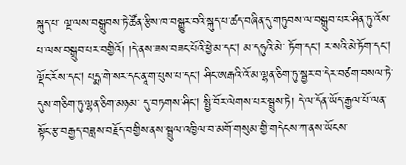སྐུད་པ་ ལྔ་ལས་བསྒྲུབས་ཏེ་ཚོན་རྩིས་ཁ་བསྒྱུར་བའི་སྐུད་པ་ཚད་བཞིན་དུ་གཏུབས་ལ་བསྒྲུབ་པར་ཤིན་ཏུ་འོས་པ་ལས་བསྒྲུབ་པར་བགྱིའོ། །དེ་ནས་ཟས་བཟང་པོའི་ཕྱེ་མ་དང། མ་དཧུའི་མེ་ ཏོག་དང། ར་སའི་མེ་ཏོག་དང། ལྡོང་རོས་དང། པདྨ་གེ་སར་དང་ནཱ་ག་པུས་པ་དང། ཤིང་ཨརྒའི་འོ་མ་ལྷན་ཅིག་ཏུ་སྦྱར་བ་དེར་བཙག་བསལ་ཏེ་དུས་གཅིག་ཏུ་ལྷན་ཅིག་མཉམ་ དུ་བཏགས་ཤིང། སྤྱི་བོར་ལེགས་པར་སྦྲུས་ཏེ། དེ་ལ་དོན་ཡོད་རྒྱལ་པོ་ལན་སྟོང་རྩ་བརྒྱད་བཟླས་བརྗོད་བགྱིས་ནས་སྦྲུལ་འཁྱིལ་བ་མགོ་གསུམ་གྱི་གདེངས་ཀ་ནས་ཡོངས་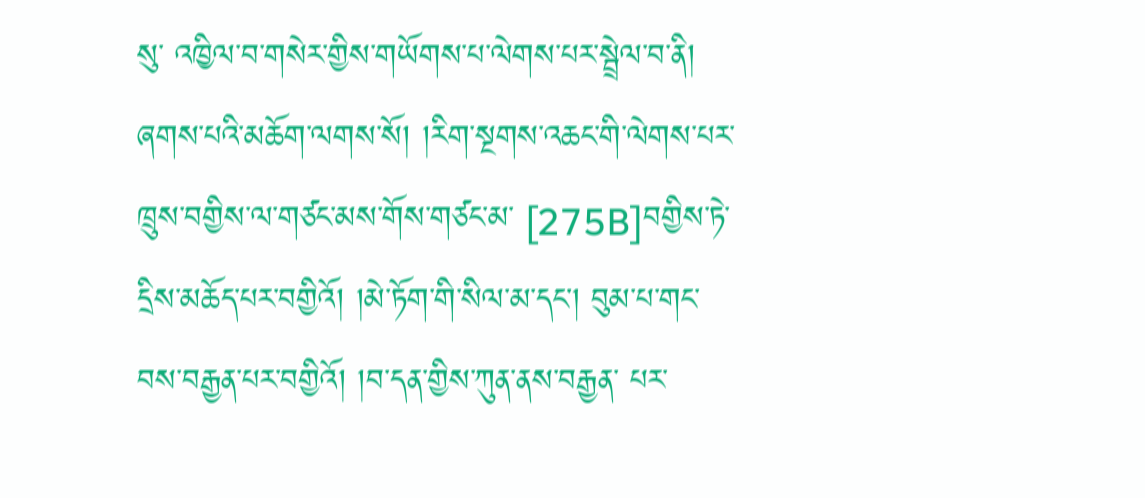སུ་ འཁྱིལ་བ་གསེར་གྱིས་གཡོགས་པ་ལེགས་པར་སྦྲེལ་བ་ནི། ཞགས་པའི་མཆོག་ལགས་སོ། །རིག་སྔགས་འཆང་གི་ལེགས་པར་ཁྲུས་བགྱིས་ལ་གཙང་མས་གོས་གཙང་མ་ [275B]བགྱིས་ཏེ་དྲིས་མཆོད་པར་བགྱིའོ། །མེ་ཏོག་གི་སིལ་མ་དང། བུམ་པ་གང་བས་བརྒྱན་པར་བགྱིའོ། །བ་དན་གྱིས་ཀུན་ནས་བརྒྱན་ པར་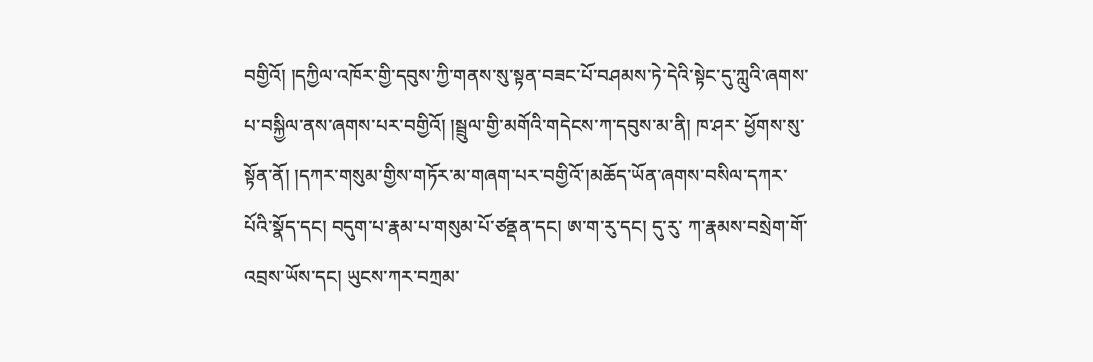བགྱིའོ། །དཀྱིལ་འཁོར་གྱི་དབུས་ཀྱི་གནས་སུ་སྟན་བཟང་པོ་བཤམས་ཏེ་དེའི་སྟེང་དུ་ཀླུའི་ཞགས་པ་བསྐྱིལ་ནས་ཞགས་པར་བགྱིའོ། །སྦྲུལ་གྱི་མགོའི་གདེངས་ཀ་དབུས་མ་ནི། ཁ་ཤར་ ཕྱོགས་སུ་སྟོན་ནོ། །དཀར་གསུམ་གྱིས་གཏོར་མ་གཞག་པར་བགྱིའོ་།མཆོད་ཡོན་ཞགས་བསིལ་དཀར་པོའི་སྣོད་དང། བདུག་པ་རྣམ་པ་གསུམ་པོ་ཙནྡན་དང། ཨ་ག་རུ་དང། དུ་རུ་ ཀ་རྣམས་བསྲེག་གོ་འབྲས་ཡོས་དང། ཡུངས་ཀར་བཀྲམ་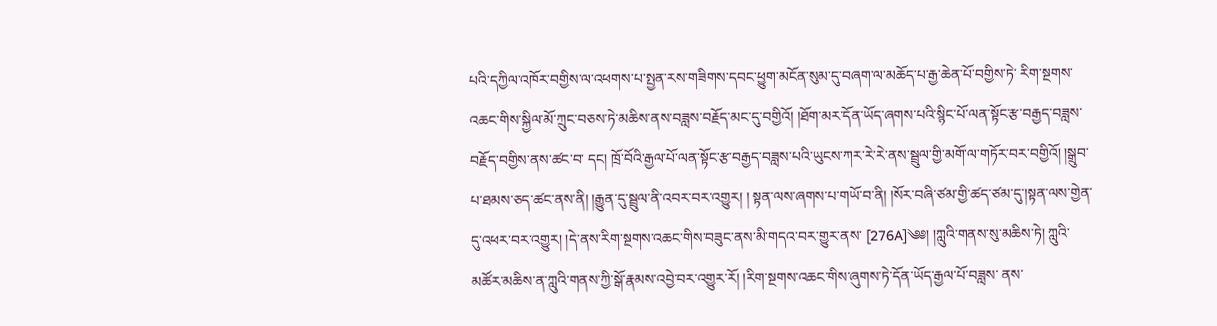པའི་དཀྱིལ་འཁོར་བགྱིས་ལ་འཕགས་པ་སྤྱན་རས་གཟིགས་དབང་ཕྱུག་མངོན་སུམ་དུ་བཞག་ལ་མཆོད་པ་རྒྱ་ཆེན་པོ་བགྱིས་ཏེ་ རིག་སྔགས་འཆང་གིས་སྐྱིལ་མོ་ཀྲུང་བཅས་ཏེ་མཆིས་ནས་བཟླས་བརྗོད་མང་དུ་བགྱིའོ། །ཐོག་མར་དོན་ཡོད་ཞགས་པའི་སྙིང་པོ་ལན་སྟོང་རྩ་བརྒྱད་བཟླས་བརྗོད་བགྱིས་ནས་ཚང་བ་ དང། ཁྲོ་བོའི་རྒྱལ་པོ་ལན་སྟོང་རྩ་བརྒྱད་བཟླས་པའི་ཡུངས་ཀར་རེ་རེ་ནས་སྦྲུལ་གྱི་མགོ་ལ་གཏོར་བར་བགྱིའོ། །སྒྲུབ་པ་ཐམས་ཅད་ཚང་ནས་ནི། །རྒྱུན་དུ་སྦྲུལ་ནི་འབར་བར་འགྱུར། ། སྟན་ལས་ཞགས་པ་གཡོ་བ་ནི། །སོར་བཞི་ཙམ་གྱི་ཚད་ཙམ་དུ་།སྟན་ལས་གྱེན་དུ་འཕར་བར་འགྱུར། །དེ་ནས་རིག་སྔགས་འཆང་གིས་བཟུང་ནས་མི་གདའ་བར་གྱུར་ནས་ [276A]༄༅། །ཀླུའི་གནས་སུ་མཆིས་ཏེ། ཀླུའི་མཚོར་མཆིས་ན་ཀླུའི་གནས་ཀྱི་སྒོ་རྣམས་འབྱེ་བར་འགྱུར་རོ། །རིག་སྔགས་འཆང་གིས་ཞུགས་ཏེ་དོན་ཡོད་རྒྱལ་པོ་བཟླས་ ནས་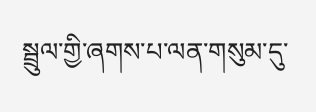སྦྲུལ་གྱི་ཞགས་པ་ལན་གསུམ་དུ་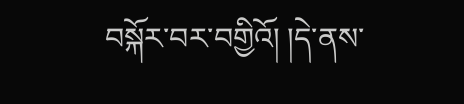བསྐོར་བར་བགྱིའོ། །དེ་ནས་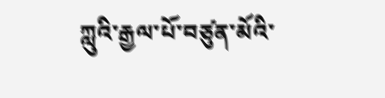ཀླུའི་རྒྱལ་པོ་བཙུན་མོའི་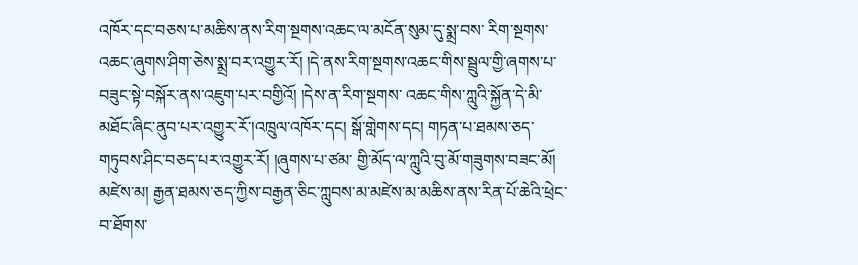འཁོར་དང་བཅས་པ་མཆིས་ནས་རིག་སྔགས་འཆང་ལ་མངོན་སུམ་དུ་སྨྲ་བས་ རིག་སྔགས་འཆང་ཞུགས་ཤིག་ཅེས་སྨྲ་བར་འགྱུར་རོ། །དེ་ནས་རིག་སྔགས་འཆང་གིས་སྦྲུལ་གྱི་ཞགས་པ་བཟུང་སྟེ་བསྐོར་ནས་འཇུག་པར་བགྱིའོ། །དེས་ན་རིག་སྔགས་ འཆང་གིས་ཀླུའི་སྐྱོན་དེ་མི་མཐོང་ཞིང་ནུབ་པར་འགྱུར་རོ་།འཁྲུལ་འཁོར་དང། སྒོ་གླེགས་དང། གཏན་པ་ཐམས་ཅད་གཏུབས་ཤིང་བཅད་པར་འགྱུར་རོ། །ཞུགས་པ་ཙམ་ གྱི་མོད་ལ་ཀླུའི་བུ་མོ་གཟུགས་བཟང་མོ། མཛེས་མ། རྒྱན་ཐམས་ཅད་ཀྱིས་བརྒྱན་ཅིང་ཀླུབས་མ་མཛེས་མ་མཆིས་ནས་རིན་པོ་ཆེའི་ཕྲེང་བ་ཐོགས་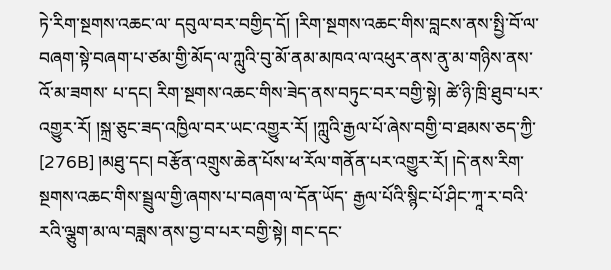ཏེ་རིག་སྔགས་འཆང་ལ་ དབུལ་བར་བགྱིད་དོ། །རིག་སྔགས་འཆང་གིས་བླངས་ནས་སྤྱི་བོ་ལ་བཞག་སྟེ་བཞག་པ་ཙམ་གྱི་མོད་ལ་ཀླུའི་བུ་མོ་ནམ་མཁའ་ལ་འཕུར་ནས་ནུ་མ་གཉིས་ནས་འོ་མ་ཟགས་ པ་དང། རིག་སྔགས་འཆང་གིས་ཟེད་ནས་བཏུང་བར་བགྱི་སྟེ། ཚེ་ཉི་ཁྲི་ཐུབ་པར་འགྱུར་རོ། །སྐྲ་ཅུང་ཟད་འཁྱིལ་བར་ཡང་འགྱུར་རོ། །ཀླུའི་རྒྱལ་པོ་ཞེས་བགྱི་བ་ཐམས་ཅད་ཀྱི་ [276B] །མཐུ་དང། བརྩོན་འགྲུས་ཆེན་པོས་ཕ་རོལ་གནོན་པར་འགྱུར་རོ། །དེ་ནས་རིག་སྔགས་འཆང་གིས་སྦྲུལ་གྱི་ཞགས་པ་བཞག་ལ་དོན་ཡོད་ རྒྱལ་པོའི་སྙིང་པོ་ཤིང་ཀཱ་ར་བའི་རའི་ལྕུག་མ་ལ་བཟླས་ནས་བྱ་བ་པར་བགྱི་སྟེ། གང་དང་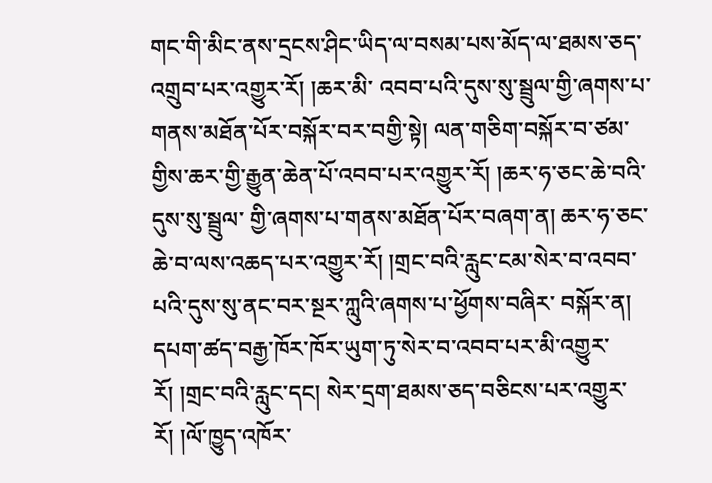གང་གི་མིང་ནས་དྲངས་ཤིང་ཡིད་ལ་བསམ་པས་མོད་ལ་ཐམས་ཅད་འགྲུབ་པར་འགྱུར་རོ། །ཆར་མི་ འབབ་པའི་དུས་སུ་སྦྲུལ་གྱི་ཞགས་པ་གནས་མཐོན་པོར་བསྐོར་བར་བགྱི་སྟེ། ལན་གཅིག་བསྐོར་བ་ཙམ་གྱིས་ཆར་གྱི་རྒྱུན་ཆེན་པོ་འབབ་པར་འགྱུར་རོ། །ཆར་ཧ་ཅང་ཆེ་བའི་དུས་སུ་སྦྲུལ་ གྱི་ཞགས་པ་གནས་མཐོན་པོར་བཞག་ན། ཆར་ཧ་ཅང་ཆེ་བ་ལས་འཆད་པར་འགྱུར་རོ། །གྲང་བའི་རླུང་ངམ་སེར་བ་འབབ་པའི་དུས་སུ་ནང་བར་སྔར་ཀླུའི་ཞགས་པ་ཕྱོགས་བཞིར་ བསྐོར་ན། དཔག་ཚད་བརྒྱ་ཁོར་ཁོར་ཡུག་ཏུ་སེར་བ་འབབ་པར་མི་འགྱུར་རོ། །གྲང་བའི་རླུང་དང། སེར་དྲག་ཐམས་ཅད་བཅིངས་པར་འགྱུར་རོ། །ལོ་ཁྱུད་འཁོར་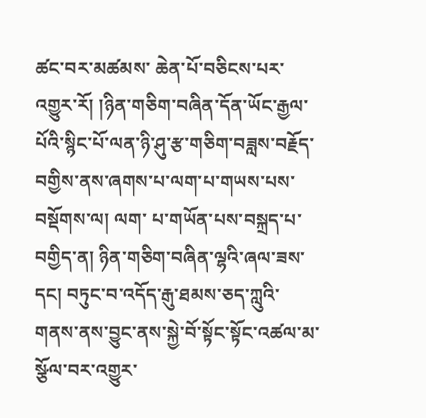ཚང་བར་མཚམས་ ཆེན་པོ་བཅིངས་པར་འགྱུར་རོ། །ཉིན་གཅིག་བཞིན་དོན་ཡོང་རྒྱལ་པོའི་སྙིང་པོ་ལན་ཉི་ཤུ་རྩ་གཅིག་བཟླས་བརྗོད་བགྱིས་ནས་ཞགས་པ་ལག་པ་གཡས་པས་བསྡོགས་ལ། ལག་ པ་གཡོན་པས་བསྐྲད་པ་བགྱིད་ན། ཉིན་གཅིག་བཞིན་ལྷའི་ཞལ་ཟས་དང། བཏུང་བ་འདོད་རྒུ་ཐམས་ཅད་ཀླུའི་གནས་ནས་བྱུང་ནས་སྐྱེ་བོ་སྟོང་སྟོང་འཚལ་མ་སྩོལ་བར་འགྱུར་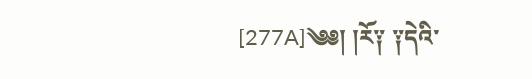[277A]༄༅། །རོ༑ ༑དེའི་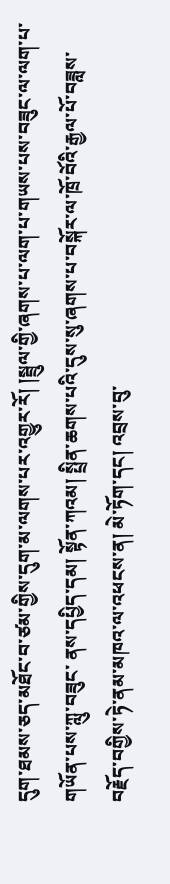དུག་ཐམས་ཅད་མཐོང་བ་ཙམ་གྱིས་དུག་མ་ལགས་པར་འགྱུར་རོ། །སྦྲུལ་གྱི་ཞགས་པ་ལག་པ་གཡས་པས་བཟུང་ལ་ལག་པ་གཡོན་པས་ཀླུ་བཟུང་ ནས་དཔྱིད་དམ། སྟོན་ཀའམ། སྤྲིན་ཆགས་པའི་དུས་སུ་ཞགས་པ་བསྐོར་ལ་ཁྲོ་བོའི་རྒྱལ་པོ་བཟླས་བརྗོད་བགྱིས་ཏེ་ནམ་མཁའ་ལ་འཕངས་ན། མེ་ཏོག་དང། འབྲས་བུ་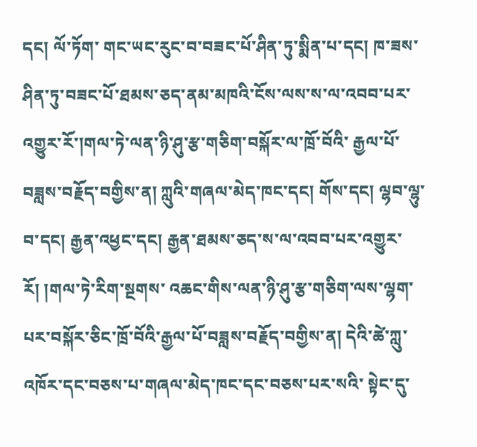དང། ལོ་ཏོག་ གང་ཡང་རུང་བ་བཟང་པོ་ཤིན་ཏུ་སྨིན་པ་དང། ཁ་ཟས་ཤིན་ཏུ་བཟང་པོ་ཐམས་ཅད་ནམ་མཁའི་ངོས་ལས་ས་ལ་འབབ་པར་འགྱུར་རོ་།གལ་ཏེ་ལན་ཉི་ཤུ་རྩ་གཅིག་བསྐོར་ལ་ཁྲོ་བོའི་ རྒྱལ་པོ་བཟླས་བརྗོད་བགྱིས་ན། ཀླུའི་གཞལ་མེད་ཁང་དང། གོས་དང། ལྷབ་ལྷུ་བ་དང། རྒྱན་འཕྱང་དང། རྒྱན་ཐམས་ཅད་ས་ལ་འབབ་པར་འགྱུར་རོ། །གལ་ཏེ་རིག་སྔགས་ འཆང་གིས་ལན་ཉི་ཤུ་རྩ་གཅིག་ལས་ལྷག་པར་བསྐོར་ཅིང་ཁྲོ་བོའི་རྒྱལ་པོ་བཟླས་བརྗོད་བགྱིས་ན། དེའི་ཚེ་ཀླུ་འཁོར་དང་བཅས་པ་གཞལ་མེད་ཁང་དང་བཅས་པར་སའི་ སྟེང་དུ་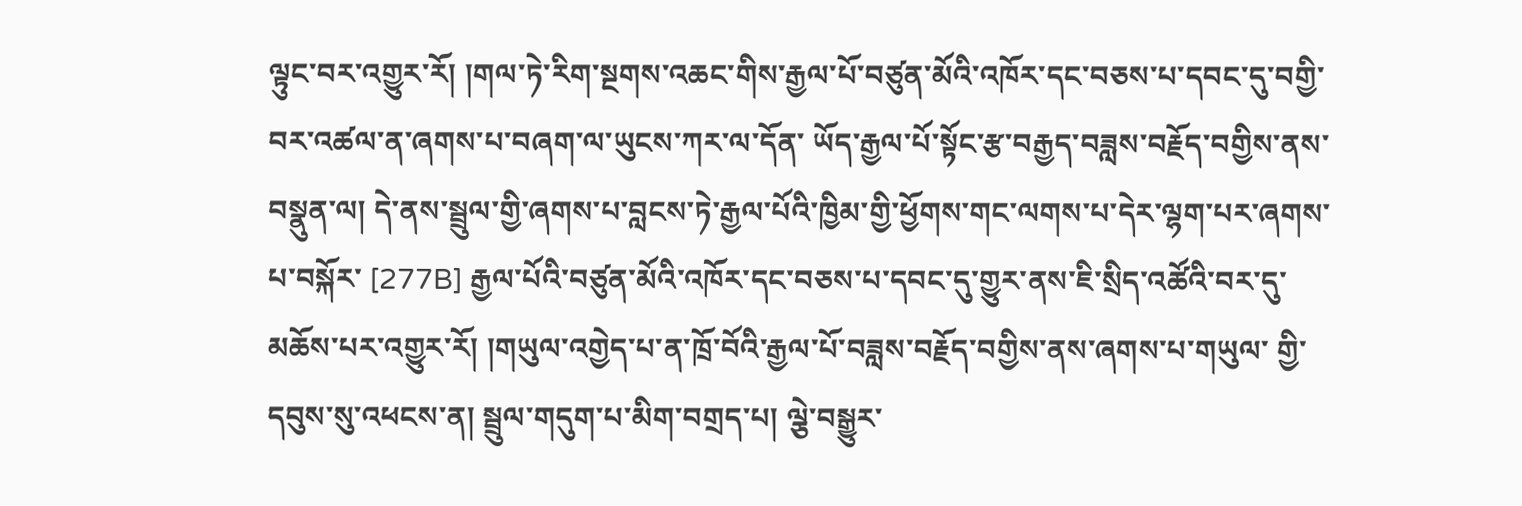ལྟུང་བར་འགྱུར་རོ། །གལ་ཏེ་རིག་སྔགས་འཆང་གིས་རྒྱལ་པོ་བཙུན་མོའི་འཁོར་དང་བཅས་པ་དབང་དུ་བགྱི་བར་འཚལ་ན་ཞགས་པ་བཞག་ལ་ཡུངས་ཀར་ལ་དོན་ ཡོད་རྒྱལ་པོ་སྟོང་རྩ་བརྒྱད་བཟླས་བརྗོད་བགྱིས་ནས་བསྣུན་ལ། དེ་ནས་སྦྲུལ་གྱི་ཞགས་པ་བླངས་ཏེ་རྒྱལ་པོའི་ཁྱིམ་གྱི་ཕྱོགས་གང་ལགས་པ་དེར་ལྷག་པར་ཞགས་པ་བསྐོར་ [277B] རྒྱལ་པོའི་བཙུན་མོའི་འཁོར་དང་བཅས་པ་དབང་དུ་གྱུར་ནས་ཇི་སྲིད་འཚོའི་བར་དུ་མཆོས་པར་འགྱུར་རོ། །གཡུལ་འགྱེད་པ་ན་ཁྲོ་བོའི་རྒྱལ་པོ་བཟླས་བརྗོད་བགྱིས་ནས་ཞགས་པ་གཡུལ་ གྱི་དབུས་སུ་འཕངས་ན། སྦྲུལ་གདུག་པ་མིག་བགྲད་པ། ལྕེ་བསྒྱུར་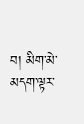བ། མིག་མེ་མདག་ལྟར་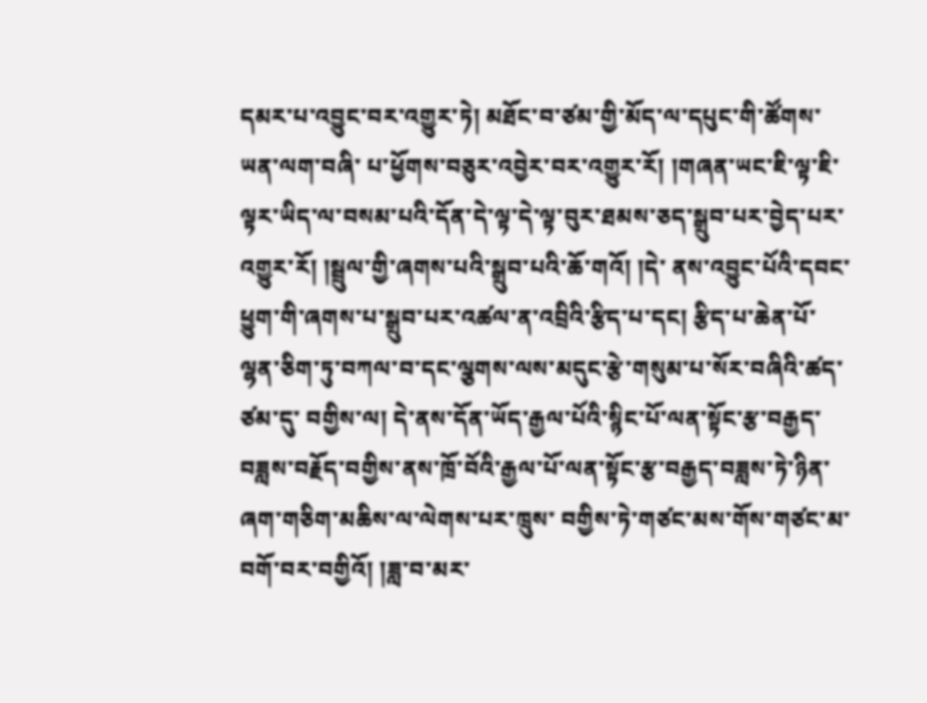དམར་པ་འབྱུང་བར་འགྱུར་ཏེ། མཐོང་བ་ཙམ་གྱི་མོད་ལ་དཔུང་གི་ཚོགས་ཡན་ལག་བཞི་ པ་ཕྱོགས་བཅུར་འབྱེར་བར་འགྱུར་རོ། །གཞན་ཡང་ཇི་ལྟ་ཇི་ལྟར་ཡིད་ལ་བསམ་པའི་དོན་དེ་ལྟ་དེ་ལྟ་བུར་ཐམས་ཅད་སྒྲུབ་པར་བྱེད་པར་འགྱུར་རོ། །སྦྲུལ་གྱི་ཞགས་པའི་སྒྲུབ་པའི་ཆོ་གའོ། །དེ་ ནས་འབྱུང་པོའི་དབང་ཕྱུག་གི་ཞགས་པ་སྒྲུབ་པར་འཚལ་ན་འབྲིའི་རྩིད་པ་དང། རྩིད་པ་ཆེན་པོ་ལྷན་ཅིག་ཏུ་བཀལ་བ་དང་ལྕགས་ལས་མདུང་རྩེ་གསུམ་པ་སོར་བཞིའི་ཚད་ཙམ་དུ་ བགྱིས་ལ། དེ་ནས་དོན་ཡོད་རྒྱལ་པོའི་སྙིང་པོ་ལན་སྟོང་རྩ་བརྒྱད་བཟླས་བརྗོད་བགྱིས་ནས་ཁྲོ་བོའི་རྒྱལ་པོ་ལན་སྟོང་རྩ་བརྒྱད་བཟླས་ཏེ་ཉིན་ཞག་གཅིག་མཆིས་ལ་ལེགས་པར་ཁྲུས་ བགྱིས་ཏེ་གཙང་མས་གོས་གཙང་མ་བགོ་བར་བགྱིའོ། །ཟླ་བ་མར་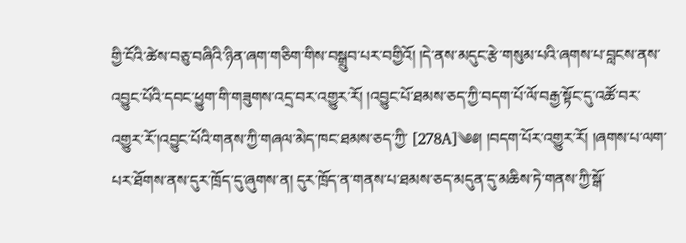གྱི་ངོའི་ཚེས་བཅུ་བཞིའི་ཉིན་ཞག་གཅིག་གིས་བསྒྲུབ་པར་བགྱིའོ། །དེ་ནས་མདུང་རྩེ་གསུམ་པའི་ཞགས་པ་བླངས་ནས་ འབྱུང་པོའི་དབང་ཕྱུག་གི་གཟུགས་འདྲ་བར་འགྱུར་རོ། །འབྱུང་པོ་ཐམས་ཅད་ཀྱི་བདག་པོ་ལོ་བརྒྱ་སྟོང་དུ་འཚོ་བར་འགྱུར་རོ་།འབྱུང་པོའི་གནས་ཀྱི་གཞལ་མེད་ཁང་ཐམས་ཅད་ཀྱི་ [278A]༄༅། །བདག་པོར་འགྱུར་རོ། །ཞགས་པ་ལག་པར་ཐོགས་ནས་དུར་ཁྲོད་དུ་ཞུགས་ན། དུར་ཁྲོད་ན་གནས་པ་ཐམས་ཅད་མདུན་དུ་མཆིས་ཏེ་གནས་ཀྱི་སྒོ་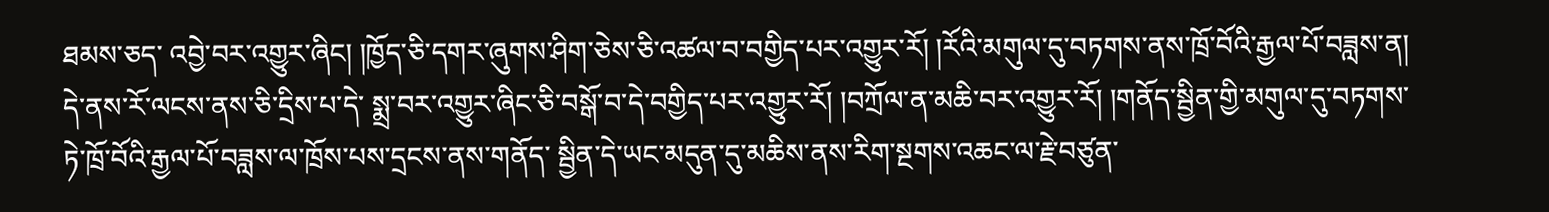ཐམས་ཅད་ འབྱེ་བར་འགྱུར་ཞིང། །ཁྱོད་ཅི་དགར་ཞུགས་ཤིག་ཅེས་ཅི་འཚལ་བ་བགྱིད་པར་འགྱུར་རོ། །རོའི་མགུལ་དུ་བཏགས་ནས་ཁྲོ་བོའི་རྒྱལ་པོ་བཟླས་ན། དེ་ནས་རོ་ལངས་ནས་ཅི་དྲིས་པ་དེ་ སྨྲ་བར་འགྱུར་ཞིང་ཅི་བསྒོ་བ་དེ་བགྱིད་པར་འགྱུར་རོ། །བཀྲོལ་ན་མཆི་བར་འགྱུར་རོ། །གནོད་སྦྱིན་གྱི་མགུལ་དུ་བཏགས་ཏེ་ཁྲོ་བོའི་རྒྱལ་པོ་བཟླས་ལ་ཁྲོས་པས་དྲངས་ནས་གནོད་ སྦྱིན་དེ་ཡང་མདུན་དུ་མཆིས་ནས་རིག་སྔགས་འཆང་ལ་རྗེ་བཙུན་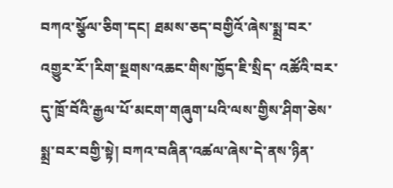བཀའ་སྩོལ་ཅིག་དང། ཐམས་ཅད་བགྱིའོ་ཞེས་སྨྲ་བར་འགྱུར་རོ་།རིག་སྔགས་འཆང་གིས་ཁྱོད་ཇི་སྲིད་ འཚོའི་བར་དུ་ཁྲོ་བོའི་རྒྱལ་པོ་མངག་གཞུག་པའི་ལས་གྱིས་ཤིག་ཅེས་སྨྲ་བར་བགྱི་སྟེ། བཀའ་བཞིན་འཚལ་ཞེས་དེ་ནས་ཉིན་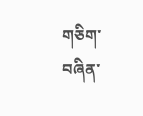གཅིག་བཞིན་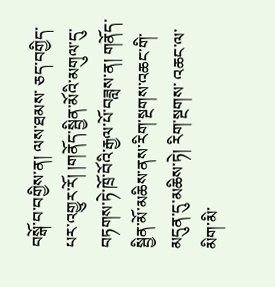བསྒོ་བ་བགྱིས་ན། ལས་ཐམས་ ཅད་བགྱིད་པར་འགྱུར་རོ། །གནོད་སྦྱིན་མོའི་མགུལ་དུ་བཏགས་ཏེ་ཁྲོ་བོའི་རྒྱལ་པོ་བཟླས་ན། གནོད་སྦྱིན་མོ་མཆིས་ནས་རིག་སྔགས་འཆང་གི་མདུན་དུ་མཆིས་ཏེ། རིག་སྔགས་ འཆང་ལ་མིག་མི་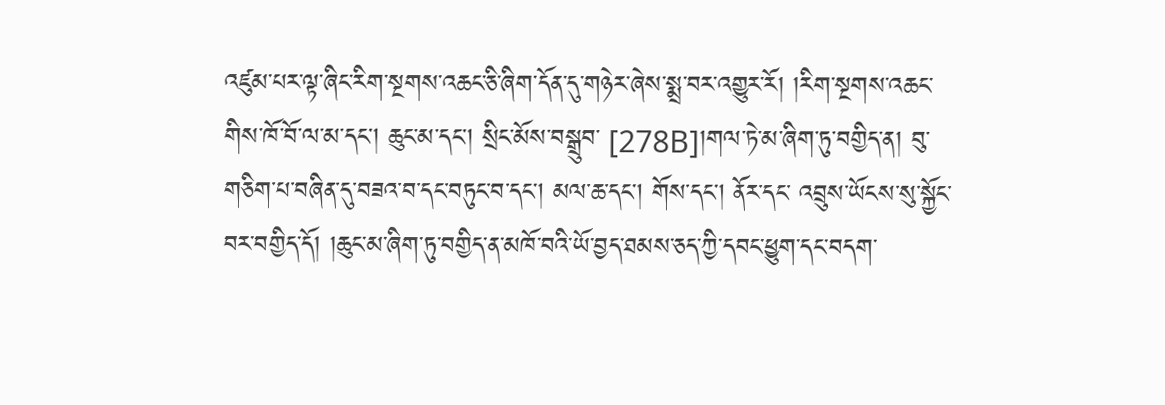འཛུམ་པར་ལྟ་ཞིང་རིག་སྔགས་འཆང་ཅི་ཞིག་དོན་དུ་གཉེར་ཞེས་སྨྲ་བར་འགྱུར་རོ། །རིག་སྔགས་འཆང་གིས་ཁོ་བོ་ལ་མ་དང། ཆུང་མ་དང། སྲིང་མོས་བསྒྲུབ་ [278B]།གལ་ཏེ་མ་ཞིག་ཏུ་བགྱིད་ན། བུ་གཅིག་པ་བཞིན་དུ་བཟའ་བ་དང་བཏུང་བ་དང། མལ་ཆ་དང། གོས་དང། ནོར་དང་ འབྲུས་ཡོངས་སུ་སྐྱོང་བར་བགྱིད་དོ། །ཆུང་མ་ཞིག་ཏུ་བགྱིད་ན་མཁོ་བའི་ཡོ་བྱད་ཐམས་ཅད་ཀྱི་དབང་ཕྱུག་དང་བདག་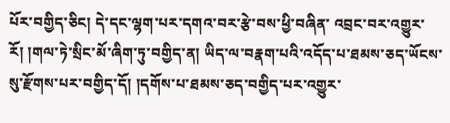པོར་བགྱིད་ཅིང། དེ་དང་ལྷག་པར་དགའ་བར་རྩེ་བས་ཕྱི་བཞིན་ འབྲང་བར་འགྱུར་རོ། །གལ་ཏེ་སྲིང་མོ་ཞིག་ཏུ་བགྱིད་ན། ཡིད་ལ་བརྣག་པའི་འདོད་པ་ཐམས་ཅད་ཡོངས་སུ་རྫོགས་པར་བགྱིད་དོ། །དགོས་པ་ཐམས་ཅད་བགྱིད་པར་འགྱུར་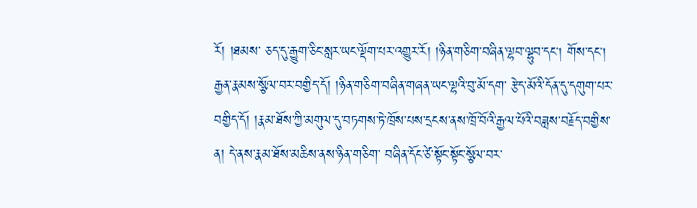རོ། །ཐམས་ ཅད་དུ་རྒྱུག་ཅིང་སླར་ཡང་ལྡོག་པར་འགྱུར་རོ། །ཉིན་གཅིག་བཞིན་ལྷབ་ལྷུབ་དང། གོས་དང། རྒྱན་རྣམས་སྩོལ་བར་བགྱིད་དོ། །ཉིན་གཅིག་བཞིན་གཞན་ཡང་ལྷའི་བུ་མོ་དག་ རྩེད་མོའི་དོན་དུ་དགུག་པར་བགྱིད་དོ། །རྣམ་ཐོས་ཀྱི་མགུལ་དུ་བཏགས་ཏེ་ཁྲོས་པས་དྲངས་ནས་ཁྲོ་བོའི་རྒྱལ་པོའི་བཟླས་བརྗོད་བགྱིས་ན། དེ་ནས་རྣམ་ཐོས་མཆིས་ནས་ཉིན་གཅིག་ བཞིན་དོང་ཙེ་སྟོང་སྟོང་སྩོལ་བར་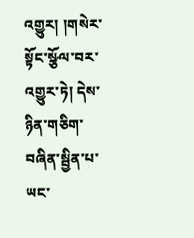འགྱུར། །གསེར་སྟོང་སྩོལ་བར་འགྱུར་ཏེ། དེས་ཉིན་གཅིག་བཞིན་སྦྱིན་པ་ཡང་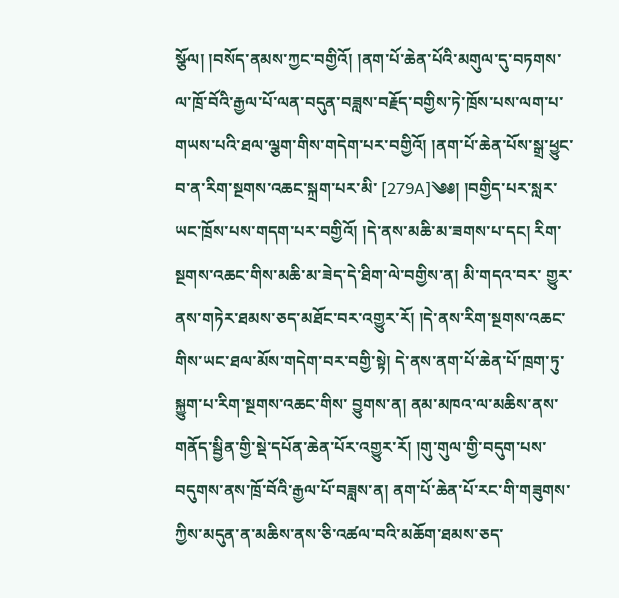སྩོལ། །བསོད་ནམས་ཀྱང་བགྱིའོ། །ནག་པོ་ཆེན་པོའི་མགུལ་དུ་བཏགས་ ལ་ཁྲོ་བོའི་རྒྱལ་པོ་ལན་བདུན་བཟླས་བརྗོད་བགྱིས་ཏེ་ཁྲོས་པས་ལག་པ་གཡས་པའི་ཐལ་ལྕག་གིས་གདེག་པར་བགྱིའོ། །ནག་པོ་ཆེན་པོས་སྒྲ་ཕྱུང་བ་ན་རིག་སྔགས་འཆང་སྐྲག་པར་མི་ [279A]༄༅། །བགྱིད་པར་སླར་ཡང་ཁྲོས་པས་གདག་པར་བགྱིའོ། །དེ་ནས་མཆི་མ་ཟགས་པ་དང། རིག་སྔགས་འཆང་གིས་མཆི་མ་ཟེད་དེ་ཐིག་ལེ་བགྱིས་ན། མི་གདའ་བར་ གྱུར་ནས་གཏེར་ཐམས་ཅད་མཐོང་བར་འགྱུར་རོ། །དེ་ནས་རིག་སྔགས་འཆང་གིས་ཡང་ཐལ་མོས་གདེག་བར་བགྱི་སྟེ། དེ་ནས་ནག་པོ་ཆེན་པོ་ཁྲག་ཏུ་སྐྱུག་པ་རིག་སྔགས་འཆང་གིས་ བྱུགས་ན། ནམ་མཁའ་ལ་མཆིས་ནས་གནོད་སྦྱིན་གྱི་སྡེ་དཔོན་ཆེན་པོར་འགྱུར་རོ། །གུ་གུལ་གྱི་བདུག་པས་བདུགས་ནས་ཁྲོ་བོའི་རྒྱལ་པོ་བཟླས་ན། ནག་པོ་ཆེན་པོ་རང་གི་གཟུགས་ ཀྱིས་མདུན་ན་མཆིས་ནས་ཅི་འཚལ་བའི་མཆོག་ཐམས་ཅད་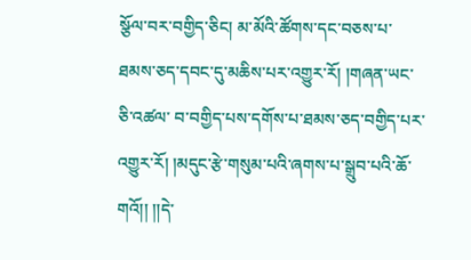སྩོལ་བར་བགྱིད་ཅིང། མ་མོའི་ཚོགས་དང་བཅས་པ་ཐམས་ཅད་དབང་དུ་མཆིས་པར་འགྱུར་རོ། །གཞན་ཡང་ཅི་འཚལ་ བ་བགྱིད་པས་དགོས་པ་ཐམས་ཅད་བགྱིད་པར་འགྱུར་རོ། །མདུང་རྩེ་གསུམ་པའི་ཞགས་པ་སྒྲུབ་པའི་ཆོ་གའོ།། །།དེ་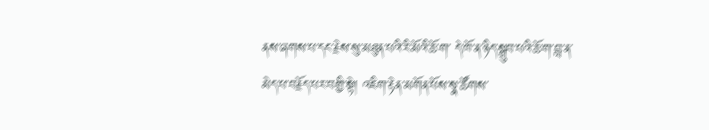ནས་ཞགས་པ་དང་རྗེས་སུ་མཐུན་པའི་རི་མོའི་ཆོ་ག་ དེ་ཁོ་ན་ཉིད་སྒྲུབ་པའི་ཆོ་ག་བླ་ན་མེད་པ་བརྗོད་པར་བགྱི་སྟེ། འཇིག་རྟེན་མགོན་པོས་སྣ་ཚོགས་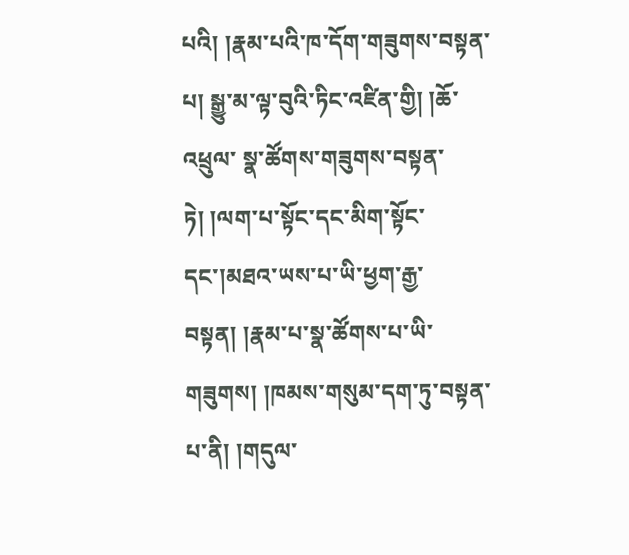པའི། །རྣམ་པའི་ཁ་དོག་གཟུགས་བསྟན་པ། སྒྱུ་མ་ལྟ་བུའི་ཏིང་འཛིན་གྱི། །ཆོ་འཕྲུལ་ སྣ་ཚོགས་གཟུགས་བསྟན་ཏེ། །ལག་པ་སྟོང་དང་མིག་སྟོང་དང་།མཐའ་ཡས་པ་ཡི་ཕྱག་རྒྱ་བསྟན། །རྣམ་པ་སྣ་ཚོགས་པ་ཡི་གཟུགས། །ཁམས་གསུམ་དག་ཏུ་བསྟན་པ་ནི། །གདུལ་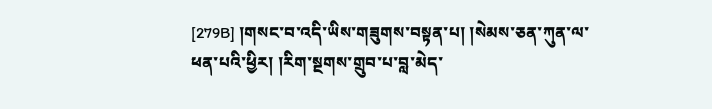[279B] །གསང་བ་འདི་ཡིས་གཟུགས་བསྟན་པ། །སེམས་ཅན་ཀུན་ལ་ཕན་པའི་ཕྱིར། །རིག་སྔགས་གྲུབ་པ་བླ་མེད་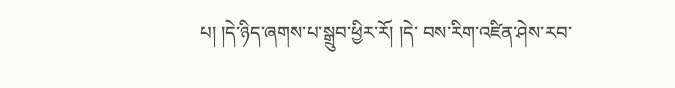པ། །དེ་ཉིད་ཞགས་པ་སྒྲུབ་ཕྱིར་རོ། །དེ་ བས་རིག་འཛིན་ཤེས་རབ་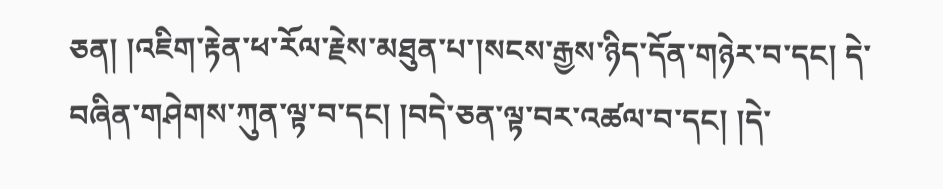ཅན། །འཇིག་རྟེན་ཕ་རོལ་རྗེས་མཐུན་པ་།སངས་རྒྱས་ཉིད་དོན་གཉེར་བ་དང། དེ་བཞིན་གཤེགས་ཀུན་ལྟ་བ་དང། །བདེ་ཅན་ལྟ་བར་འཚལ་བ་དང། །དེ་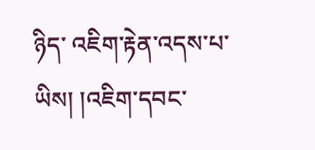ཉིད་ འཇིག་རྟེན་འདས་པ་ཡིས། །འཇིག་དབང་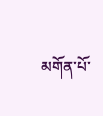མགོན་པོ་